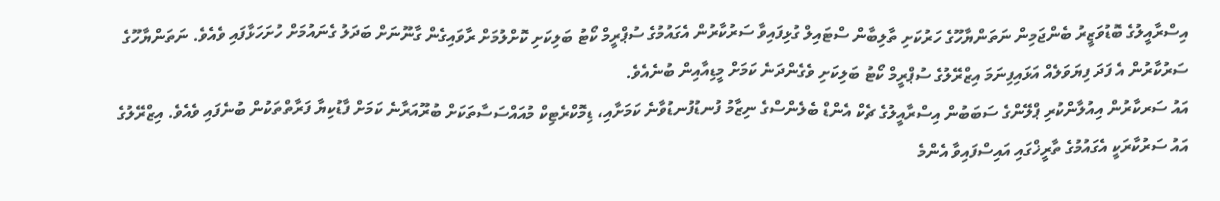އިސްރާއީލުގެ ބޮޑުވަޒީރު ބެންޖަމިން ނަތަންޔާހޫގެ ހަރުކަށި ތާލިބާން ސްޓައިލް ގުޅިފައިވާ ސަރުކާރުން އެގައުމުގެ ސުޕްރީމް ކޯޓު ބަލިކަށި ކޮށްލުމަށް ރާވައިގެން ގާނޫނަށް ބަދަލު ގެނައުމަށް ހުށަހަޅާފައި ވެއެވެ. ނަތަންޔާހޫގެ ސަރުކާރުން އެ ފަދަ ފިޔަވަލެއް އަޅައިފިނަމަ އިޒްރޭލުގެ ސުޕްރީމް ކޯޓު ބަލިކަށި ވެގެންދަނެ ކަމަށް މީޑިއާއިން ބުނެއެވެ.
އައު ސަރކާރުން އިއުލާންކުރި ޕްލޭންގެ ސަބަބުން އިސްރާއީލުގެ ޗެކް އެންޑް ބެލެންސްގެ ނިޒާމު ފުނޑުފުނޑުވާނެ ކަމަށާއި، ޑިމޮކްރެޓިކް މުއައްސަސާތަކަށް ބުރޫއަރާނެ ކަމަށް ފާޑުކިޔާ ފަރާތްތަކުން ބުނެފައި ވެއެވެ. އިޒްރޭލުގެ އައު ސަރުކާރަކީ އެގައުމުގެ ތާރީޚްގައި އައިސްފައިވާ އެންމެ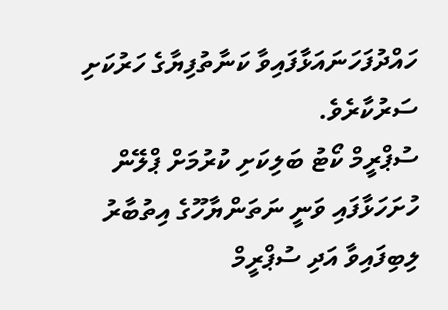ހައްދުފަހަނައަޅާފައިވާ ކަނާތުފިޔާގެ ހަރުކަށި ސަރުކާރެވެ.
ސުޕްރީމް ކޯޓު ބަލިކަށި ކުރުމަށް ޕްލޭން ހުށަހަޅާފައި ވަނީ ނަތަންޔާހޫގެ އިތުބާރު ލިބިފައިވާ އަދި ސުޕްރީމް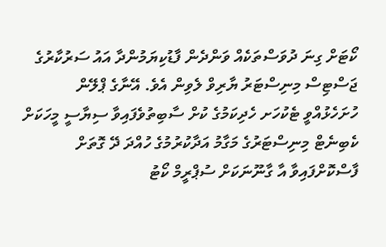ކޯޓަށް ގިނަ ދުވަސްތަކެއް ވަންދެން ފާޑުކިޔަމުންދާ އައު ސަރުކާރުގެ ޖަސްޓިސް މިނިސްޓަރު ޔާރިވް ލެވިން އެވެ. އޭނާގެ ޕްލޭން ހުށަހެޅުއްވީ ޓެކުހަށ ހެދިކަމުގެ ކުށް ސާބިތުވެފައިވާ ސިޔާސީ މީހަކަށް ކެބިނެޓް މިނިސްޓަރުގެ މަގާމު އަދާކުރުމުގެ ހުއްދަ ދޭ ގޮތަށް ފާސްކޮށްފައިވާ އާ ގާނޫނަކަށް ސުޕްރީމް ކޯޓު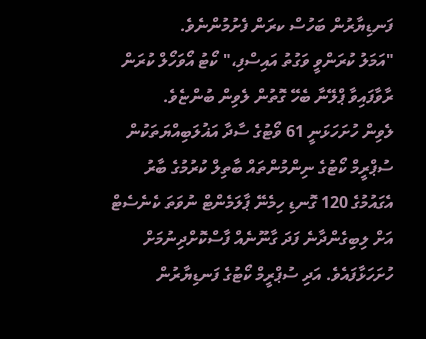ފަނޑިޔާރުން ބަހުސް ކރަން ފެށުމުންނެވެ.
"އަމަލު ކުރަންވީ ވަގުތު އައިސްފި،" ކޯޓު އޯވަހޯލް ކުރަން ރާވާފައިވާ ޕްލޭނާ ބެހޭ ގޮތުން ލެވިން ބުންޏެވެ.
ލެވިން ހުށަހަޅަނީ 61 ވޯޓުގެ ސާދާ އަޣުލަބިއްޔަތަކުން ސުޕްރީމް ކޯޓުގެ ނިންމުންތައް ބާތިލް ކުރުމުގެ ބާރު އެގައުމުގެ 120 ގޮނޑި ހިމެނޭ ޕާލަމެންޓް ނުވަތަ ކެނެސެޓް އަށް ލިބިގެންދާނެ ފަދަ ގާނޫނެއް ފާސްކޮށްދިނުމަށް ހުށަހަޅާފައެވެ. އަދި ސުޕްރީމް ކޯޓުގެ ފަނޑިޔާރުން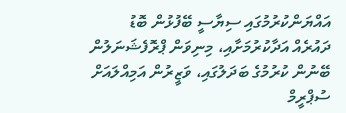އައްޔަންކުރުމުގައި ސިޔާސީ ބޭފުޅުން ބޮޑު ދައުރެއް އަދާކުރުމަށާއި، މިނިވަން ޕްރޮފެޝަނަލުން ބޭނުން ކުރުމުގެ ބަދަލުގައި، ވަޒީރުން އަމިއްލައަށް ސުޕްރީމް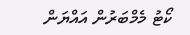ކޯޓު މެމްބަރުން އައްޔަން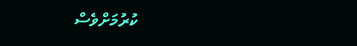ކުރުމަށްވެސް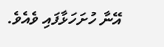އޭނާ ހުށަހަޅާފައި ވެއެވެ.